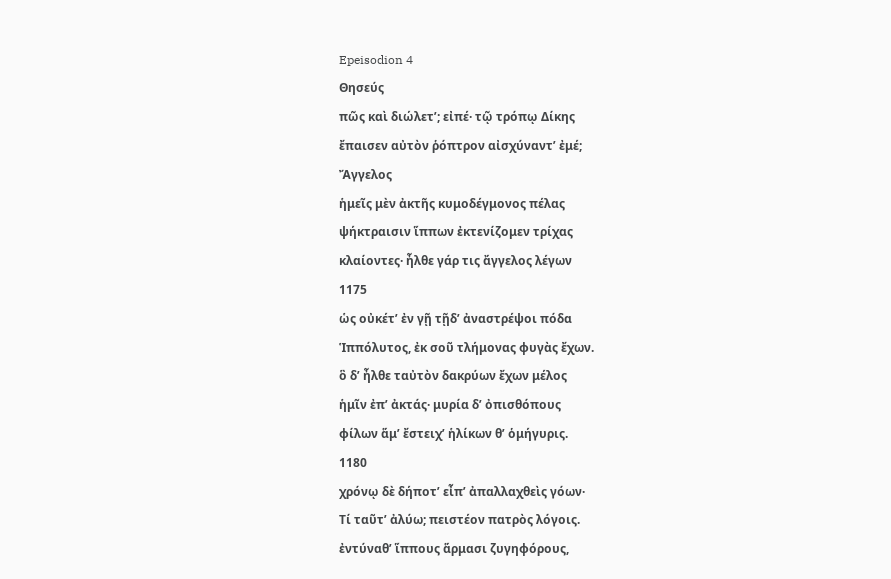Epeisodion 4
Θησεύς
πῶς καὶ διώλετ’; εἰπέ· τῷ τρόπῳ Δίκης
ἔπαισεν αὐτὸν ῥόπτρον αἰσχύναντ’ ἐμέ;
Ἄγγελος
ἡμεῖς μὲν ἀκτῆς κυμοδέγμονος πέλας
ψήκτραισιν ἵππων ἐκτενίζομεν τρίχας
κλαίοντες· ἦλθε γάρ τις ἄγγελος λέγων
1175
ὡς οὐκέτ’ ἐν γῇ τῇδ’ ἀναστρέψοι πόδα
Ἱππόλυτος, ἐκ σοῦ τλήμονας φυγὰς ἔχων.
ὃ δ’ ἦλθε ταὐτὸν δακρύων ἔχων μέλος
ἡμῖν ἐπ’ ἀκτάς· μυρία δ’ ὀπισθόπους
φίλων ἅμ’ ἔστειχ’ ἡλίκων θ’ ὁμήγυρις.
1180
χρόνῳ δὲ δήποτ’ εἶπ’ ἀπαλλαχθεὶς γόων·
Τί ταῦτ’ ἀλύω; πειστέον πατρὸς λόγοις.
ἐντύναθ’ ἵππους ἅρμασι ζυγηφόρους,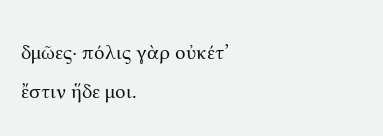δμῶες· πόλις γὰρ οὐκέτ’ ἔστιν ἥδε μοι.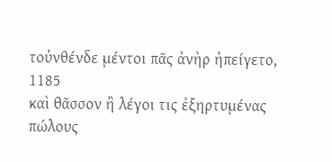τοὐνθένδε μέντοι πᾶς ἀνὴρ ἠπείγετο,
1185
καὶ θᾶσσον ἢ λέγοι τις ἐξηρτυμένας
πώλους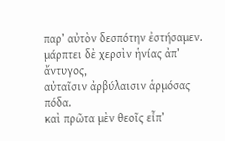παρ’ αὐτὸν δεσπότην ἐστήσαμεν.
μάρπτει δὲ χερσὶν ἡνίας ἀπ’ ἄντυγος,
αὐταῖσιν ἀρβύλαισιν ἁρμόσας πόδα.
καὶ πρῶτα μὲν θεοῖς εἶπ’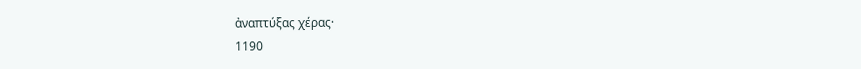ἀναπτύξας χέρας·
1190